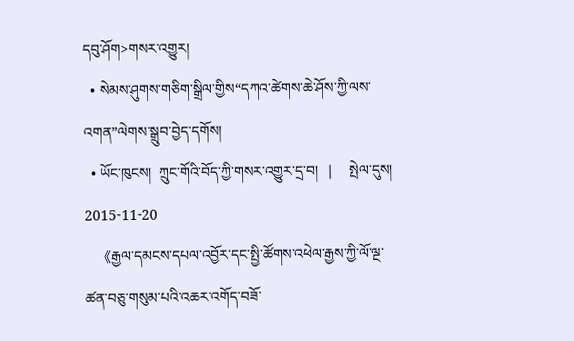དབུ་ཤོག>གསར་འགྱུར།
  • སེམས་ཤུགས་གཅིག་སྒྲིལ་གྱིས“དཀའ་ཚེགས་ཆེ་ཤོས་ཀྱི་ལས་འགན”ལེགས་སྒྲུབ་བྱེད་དགོས།
  • ཡོང་ཁུངས།  ཀྲུང་གོའི་བོད་ཀྱི་གསར་འགྱུར་དྲ་བ།   |     སྤེལ་དུས།  2015-11-20
    《རྒྱལ་དམངས་དཔལ་འབྱོར་དང་སྤྱི་ཚོགས་འཕེལ་རྒྱས་ཀྱི་ལོ་ལྔ་ཚན་བཅུ་གསུམ་པའི་འཆར་འགོད་བཟོ་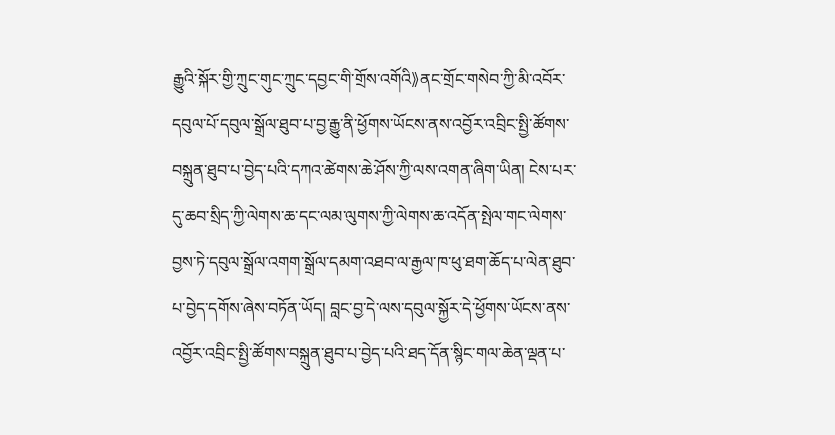རྒྱུའི་སྐོར་གྱི་ཀྲུང་གུང་ཀྲུང་དབྱང་གི་གྲོས་འགོའི》ནང་གྲོང་གསེབ་ཀྱི་མི་འབོར་དབུལ་པོ་དབུལ་སྒྲོལ་ཐུབ་པ་བྱ་རྒྱུ་ནི་ཕྱོགས་ཡོངས་ནས་འབྱོར་འབྲིང་སྤྱི་ཚོགས་བསྐྲུན་ཐུབ་པ་བྱེད་པའི་དཀའ་ཚེགས་ཆེ་ཤོས་ཀྱི་ལས་འགན་ཞིག་ཡིན། ངེས་པར་དུ་ཆབ་སྲིད་ཀྱི་ལེགས་ཆ་དང་ལམ་ལུགས་ཀྱི་ལེགས་ཆ་འདོན་སྤེལ་གང་ལེགས་བྱས་ཏེ་དབུལ་སྒྲོལ་འགག་སྒྲོལ་དམག་འཐབ་ལ་རྒྱལ་ཁ་ཕུ་ཐག་ཆོད་པ་ལེན་ཐུབ་པ་བྱེད་དགོས་ཞེས་བཏོན་ཡོད། བླང་བྱ་དེ་ལས་དབུལ་སྐྱོར་དེ་ཕྱོགས་ཡོངས་ནས་འབྱོར་འབྲིང་སྤྱི་ཚོགས་བསྐྲུན་ཐུབ་པ་བྱེད་པའི་ཐད་དོན་སྙིང་གལ་ཆེན་ལྡན་པ་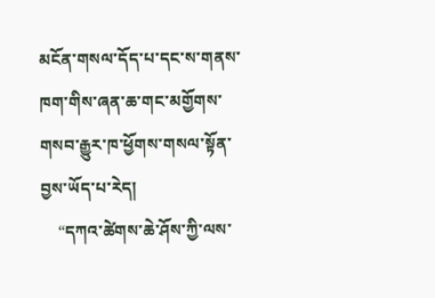མངོན་གསལ་དོད་པ་དང་ས་གནས་ཁག་གིས་ཞན་ཆ་གང་མགྱོགས་གསབ་རྒྱུར་ཁ་ཕྱོགས་གསལ་སྟོན་བྱས་ཡོད་པ་རེད།
    “དཀའ་ཚེགས་ཆེ་ཤོས་ཀྱི་ལས་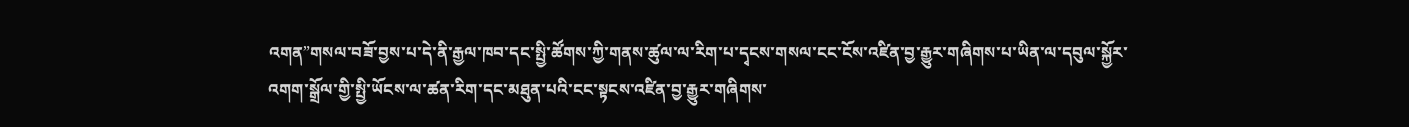འགན”གསལ་བཟོ་བྱས་པ་དེ་ནི་རྒྱལ་ཁབ་དང་སྤྱི་ཚོགས་ཀྱི་གནས་ཚུལ་ལ་རིག་པ་དྭངས་གསལ་ངང་ངོས་འཛིན་བྱ་རྒྱུར་གཞིགས་པ་ཡིན་ལ་དབུལ་སྐྱོར་འགག་སྒྲོལ་གྱི་སྤྱི་ཡོངས་ལ་ཚན་རིག་དང་མཐུན་པའི་ངང་སྟངས་འཛིན་བྱ་རྒྱུར་གཞིགས་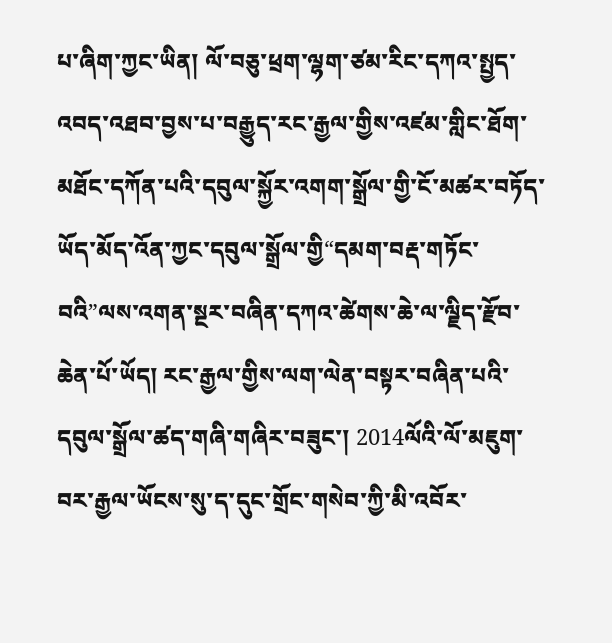པ་ཞིག་ཀྱང་ཡིན། ལོ་བཅུ་ཕྲག་ལྷག་ཙམ་རིང་དཀའ་སྤྱད་འབད་འཐབ་བྱས་པ་བརྒྱུད་རང་རྒྱལ་གྱིས་འཛམ་གླིང་ཐོག་མཐོང་དཀོན་པའི་དབུལ་སྐྱོར་འགག་སྒྲོལ་གྱི་ངོ་མཚར་བཏོད་ཡོད་མོད་འོན་ཀྱང་དབུལ་སྒྲོལ་གྱི“དམག་བརྡ་གཏོང་བའི”ལས་འགན་སྔར་བཞིན་དཀའ་ཚེགས་ཆེ་ལ་ལྗིད་རྫོབ་ཆེན་པོ་ཡོད། རང་རྒྱལ་གྱིས་ལག་ལེན་བསྟར་བཞིན་པའི་དབུལ་སྒྲོལ་ཚད་གཞི་གཞིར་བཟུང་། 2014ལོའི་ལོ་མཇུག་བར་རྒྱལ་ཡོངས་སུ་ད་དུང་གྲོང་གསེབ་ཀྱི་མི་འབོར་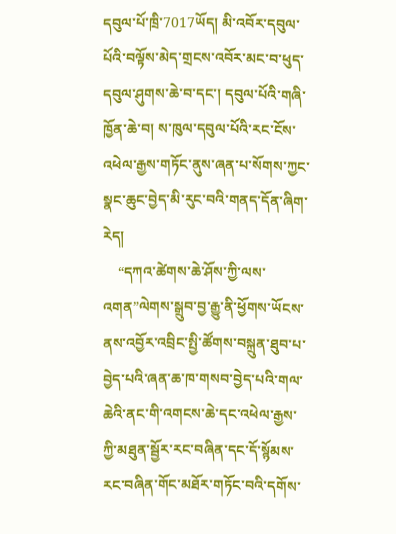དབུལ་པོ་ཁྲི་7017ཡོད། མི་འབོར་དབུལ་པོའི་བལྟོས་མེད་གྲངས་འབོར་མང་བ་ཕུད་དབུལ་ཤུགས་ཆེ་བ་དང་། དབུལ་པོའི་གཞི་ཁྱོན་ཆེ་བ། ས་ཁུལ་དབུལ་པོའི་རང་ངོས་འཕེལ་རྒྱས་གཏོང་ནུས་ཞན་པ་སོགས་ཀྱང་སྣང་ཆུང་བྱེད་མི་རུང་བའི་གནད་དོན་ཞིག་རེད།
    “དཀའ་ཚེགས་ཆེ་ཤོས་ཀྱི་ལས་འགན”ལེགས་སྒྲུབ་བྱ་རྒྱུ་ནི་ཕྱོགས་ཡོངས་ནས་འབྱོར་འབྲིང་སྤྱི་ཚོགས་བསྐྲུན་ཐུབ་པ་བྱེད་པའི་ཞན་ཆ་ཁ་གསབ་བྱེད་པའི་གལ་ཆེའི་ནང་གི་འགངས་ཆེ་དང་འཕེལ་རྒྱས་ཀྱི་མཐུན་སྦྱོར་རང་བཞིན་དང་དོ་སྙོམས་རང་བཞིན་གོང་མཐོར་གཏོང་བའི་དགོས་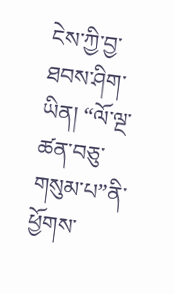ངེས་ཀྱི་བྱ་ཐབས་ཤིག་ཡིན། “ལོ་ལྔ་ཚན་བཅུ་གསུམ་པ”ནི་ཕྱོགས་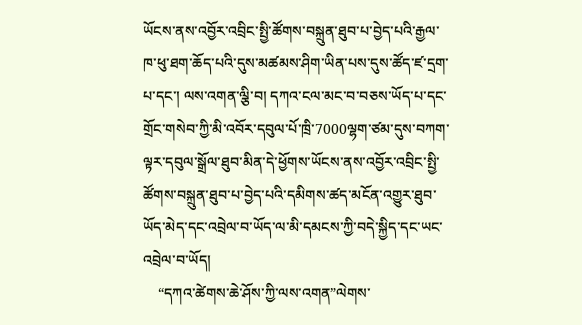ཡོངས་ནས་འབྱོར་འབྲིང་སྤྱི་ཚོགས་བསྐྲུན་ཐུབ་པ་བྱེད་པའི་རྒྱལ་ཁ་ཕུ་ཐག་ཆོད་པའི་དུས་མཚམས་ཤིག་ཡིན་པས་དུས་ཚོད་ཛ་དྲག་པ་དང་། ལས་འགན་ལྕི་བ། དཀའ་ངལ་མང་བ་བཅས་ཡོད་པ་དང་གྲོང་གསེབ་ཀྱི་མི་འབོར་དབུལ་པོ་ཁྲི་7000ལྷག་ཙམ་དུས་བཀག་ལྟར་དབུལ་སྒྲོལ་ཐུབ་མིན་དེ་ཕྱོགས་ཡོངས་ནས་འབྱོར་འབྲིང་སྤྱི་ཚོགས་བསྐྲུན་ཐུབ་པ་བྱེད་པའི་དམིགས་ཚད་མངོན་འགྱུར་ཐུབ་ཡོད་མེད་དང་འབྲེལ་བ་ཡོད་ལ་མི་དམངས་ཀྱི་བདེ་སྐྱིད་དང་ཡང་འབྲེལ་བ་ཡོད།
    “དཀའ་ཚེགས་ཆེ་ཤོས་ཀྱི་ལས་འགན”ལེགས་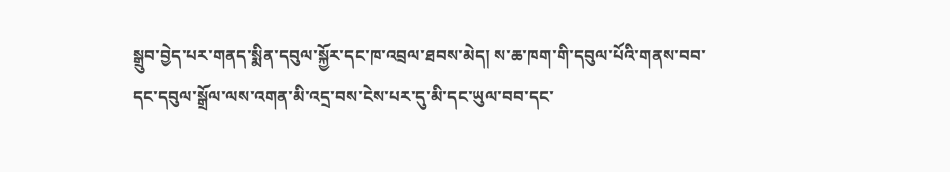སྒྲུབ་བྱེད་པར་གནད་སྨིན་དབུལ་སྐྱོར་དང་ཁ་འབྲལ་ཐབས་མེད། ས་ཆ་ཁག་གི་དབུལ་པོའི་གནས་བབ་དང་དབུལ་སྒྲོལ་ལས་འགན་མི་འདྲ་བས་ངེས་པར་དུ་མི་དང་ཡུལ་བབ་དང་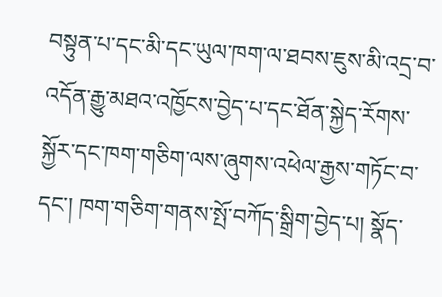བསྟུན་པ་དང་མི་དང་ཡུལ་ཁག་ལ་ཐབས་ཇུས་མི་འདྲ་བ་འདོན་རྒྱུ་མཐའ་འཁྱོངས་བྱེད་པ་དང་ཐོན་སྐྱེད་རོགས་སྐྱོར་དང་ཁག་གཅིག་ལས་ཞུགས་འཕེལ་རྒྱས་གཏོང་བ་དང་། ཁག་གཅིག་གནས་སྤོ་བཀོད་སྒྲིག་བྱེད་པ། སྣོད་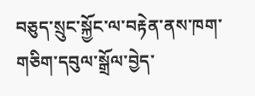བཅུད་སྲུང་སྐྱོང་ལ་བརྟེན་ནས་ཁག་གཅིག་དབུལ་སྒྲོལ་བྱེད་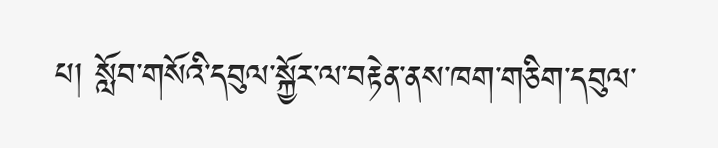པ། སློབ་གསོའི་དབུལ་སྐྱོར་ལ་བརྟེན་ནས་ཁག་གཅིག་དབུལ་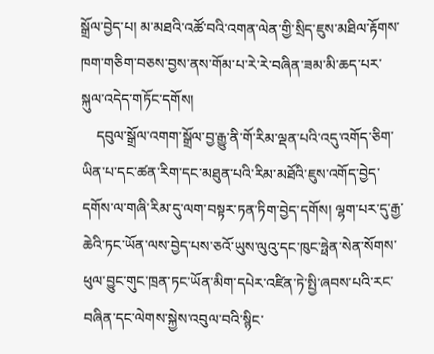སྒྲོལ་བྱེད་པ། མ་མཐའི་འཚོ་བའི་འགན་ལེན་གྱི་སྲིད་ཇུས་མཐིལ་རྟོགས་ཁག་གཅིག་བཅས་བྱས་ནས་གོམ་པ་རེ་རེ་བཞིན་ཟམ་མི་ཆད་པར་སྐུལ་འདེད་གཏོང་དགོས།
    དབུལ་སྒྲོལ་འགག་སྒྲོལ་བྱ་རྒྱུ་ནི་གོ་རིམ་ལྡན་པའི་འདུ་འགོད་ཅིག་ཡིན་པ་དང་ཚན་རིག་དང་མཐུན་པའི་རིམ་མཐོའི་ཇུས་འགོད་བྱེད་དགོས་ལ་གཞི་རིམ་དུ་ལག་བསྟར་ཏན་ཏིག་བྱེད་དགོས། ལྷག་པར་དུ་རྒྱ་ཆེའི་ཏང་ཡོན་ལས་བྱེད་པས་ཅའོ་ཡུས་ལུའུ་དང་ཁུང་ཧྥེན་སེན་སོགས་ཕུལ་བྱུང་གུང་ཁྲན་ཏང་ཡོན་མིག་དཔེར་འཛིན་ཏེ་སྤྱི་ཞབས་པའི་རང་བཞིན་དང་ལེགས་སྐྱེས་འབུལ་བའི་སྙིང་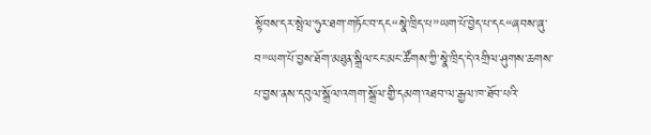སྟོབས་དར་སྤེལ་ཧུར་ཐག་གཏོང་བ་དང“སྣེ་ཁྲིད་པ”ཡག་པོ་བྱེད་པ་དང“ཞབས་ཞུ་བ”ཡག་པོ་བྱས་ཐོག་མཐུན་སྒྲིལ་ངང་མང་ཚོགས་ཀྱི་སྣེ་ཁྲིད་དེ་འགྲིལ་ཤུགས་ཆགས་པ་བྱས་ནས་དབུལ་སྒྲོལ་འགག་སྒྲོལ་གྱི་དམག་འཐབ་ལ་རྒྱལ་ཁ་ཐོབ་པའི་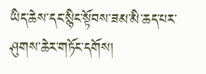ཡིད་ཆེས་དང་སྙིང་སྟོབས་ཟམ་མི་ཆད་པར་ཤུགས་ཆེར་གཏོང་དགོས།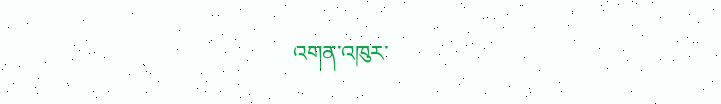འགན་འཁུར་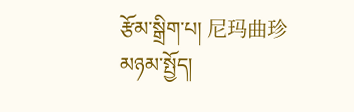རྩོམ་སྒྲིག་པ། 尼玛曲珍
མཉམ་སྤྱོད།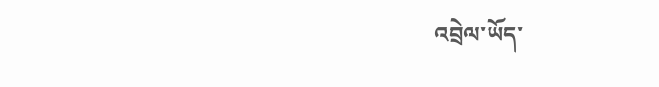འབྲེལ་ཡོད་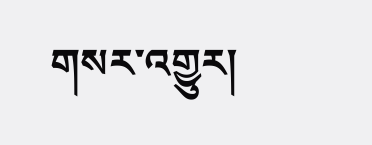གསར་འགྱུར།